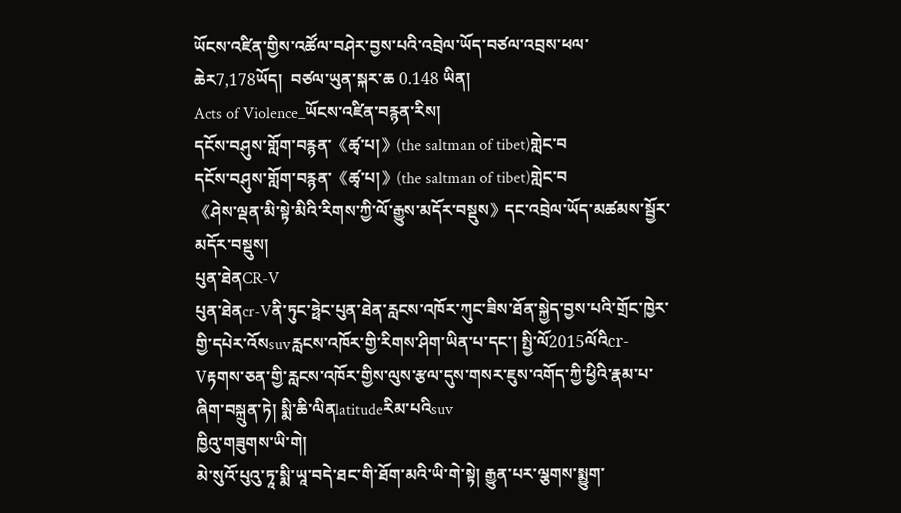ཡོངས་འཛིན་གྱིས་འཚོལ་བཤེར་བྱས་པའི་འབྲེལ་ཡོད་བཙལ་འབྲས་ཕལ་ཆེར7,178ཡོད།  བཙལ་ཡུན་སྐར་ཆ 0.148 ཡིན།
Acts of Violence_ཡོངས་འཛིན་བརྙན་རིས།
དངོས་བཤུས་གློག་བརྙན་《ཚྭ་པ།》(the saltman of tibet)གླེང་བ
དངོས་བཤུས་གློག་བརྙན་《ཚྭ་པ།》(the saltman of tibet)གླེང་བ
《ཤེས་ལྡན་མི་སྟེ་མིའི་རིགས་ཀྱི་ལོ་རྒྱུས་མདོར་བསྡུས》དང་འབྲེལ་ཡོད་མཚམས་སྦྱོར་མདོར་བསྡུས།
པུན་ཐེནCR-V
པུན་ཐེནcr-Vནི་ཏུང་ཧྥེང་པུན་ཐེན་རླངས་འཁོར་ཀུང་ཟིས་ཐོན་སྐྱེད་བྱས་པའི་གྲོང་ཁྱེར་གྱི་དཔེར་འོསsuvརླངས་འཁོར་གྱི་རིགས་ཤིག་ཡིན་པ་དང་། སྤྱི་ལོ2015ལོའིcr-Vརྟགས་ཅན་གྱི་རླངས་འཁོར་གྱིས་ལུས་རྩལ་དུས་གསར་ཇུས་འགོད་ཀྱི་ཕྱིའི་རྣམ་པ་ཞིག་བསྐྲུན་ཏེ། སྨི་ཆི་ལིནlatitudeརིམ་པའིsuv
ཁྱིའུ་གཟུགས་ཡི་གེ།
མེ་སུའོ་པུའུ་ཏཱ་སྨི་ཡཱ་བདེ་ཐང་གི་ཐོག་མའི་ཡི་གེ་སྟེ། རྒྱུན་པར་ལྕགས་སྨྱུག་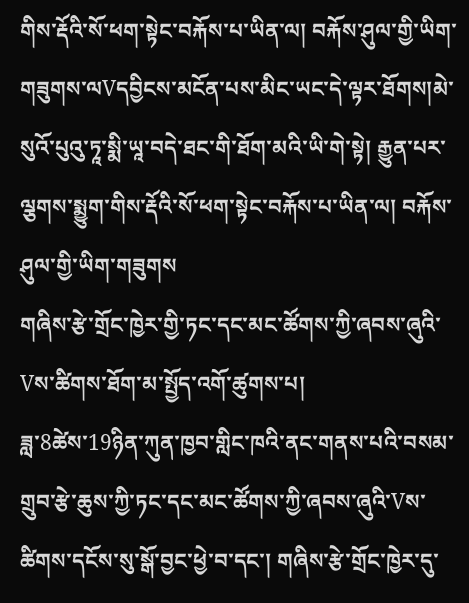གིས་རྡོའི་སོ་ཕག་སྟེང་བརྐོས་པ་ཡིན་ལ། བརྐོས་ཤུལ་གྱི་ཡིག་གཟུགས་ལVདབྱིངས་མངོན་པས་མིང་ཡང་དེ་ལྟར་ཐོགས།མེ་སུའོ་པུའུ་ཏཱ་སྨི་ཡཱ་བདེ་ཐང་གི་ཐོག་མའི་ཡི་གེ་སྟེ། རྒྱུན་པར་ལྕགས་སྨྱུག་གིས་རྡོའི་སོ་ཕག་སྟེང་བརྐོས་པ་ཡིན་ལ། བརྐོས་ཤུལ་གྱི་ཡིག་གཟུགས
གཞིས་རྩེ་གྲོང་ཁྱེར་གྱི་ཏང་དང་མང་ཚོགས་ཀྱི་ཞབས་ཞུའི་ Vས་ཚིགས་ཐོག་མ་སྤྱོད་འགོ་ཚུགས་པ།
ཟླ་8ཚེས་19ཉིན་ཀུན་ཁྱབ་གླིང་ཁའི་ནང་གནས་པའི་བསམ་གྲུབ་རྩེ་ཆུས་ཀྱི་ཏང་དང་མང་ཚོགས་ཀྱི་ཞབས་ཞུའི་Vས་ཚིགས་དངོས་སུ་སྒོ་བྱང་ཕྱེ་བ་དང་། གཞིས་རྩེ་གྲོང་ཁྱེར་དུ་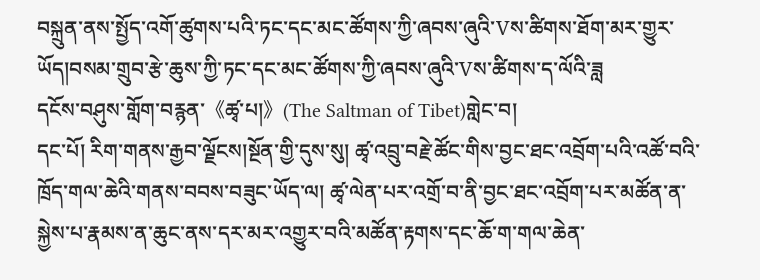བསྐྲུན་ནས་སྤྱོད་འགོ་ཚུགས་པའི་ཏང་དང་མང་ཚོགས་ཀྱི་ཞབས་ཞུའི་Vས་ཚིགས་ཐོག་མར་གྱུར་ཡོད།བསམ་གྲུབ་རྩེ་ཆུས་ཀྱི་ཏང་དང་མང་ཚོགས་ཀྱི་ཞབས་ཞུའི་Vས་ཚིགས་ད་ལོའི་ཟླ
དངོས་བཤུས་གློག་བརྙན་《ཚྭ་པ།》(The Saltman of Tibet)གླེང་བ།
དང་པོ། རིག་གནས་རྒྱབ་ལྗོངས།སྔོན་གྱི་དུས་སུ། ཚྭ་འབྲུ་བརྗེ་ཚོང་གིས་བྱང་ཐང་འབྲོག་པའི་འཚོ་བའི་ཁྲོད་གལ་ཆེའི་གནས་བབས་བཟུང་ཡོད་ལ། ཚྭ་ལེན་པར་འགྲོ་བ་ནི་བྱང་ཐང་འབྲོག་པར་མཚོན་ན་སྐྱེས་པ་རྣམས་ན་ཆུང་ནས་དར་མར་འགྱུར་བའི་མཚོན་རྟགས་དང་ཆོ་ག་གལ་ཆེན་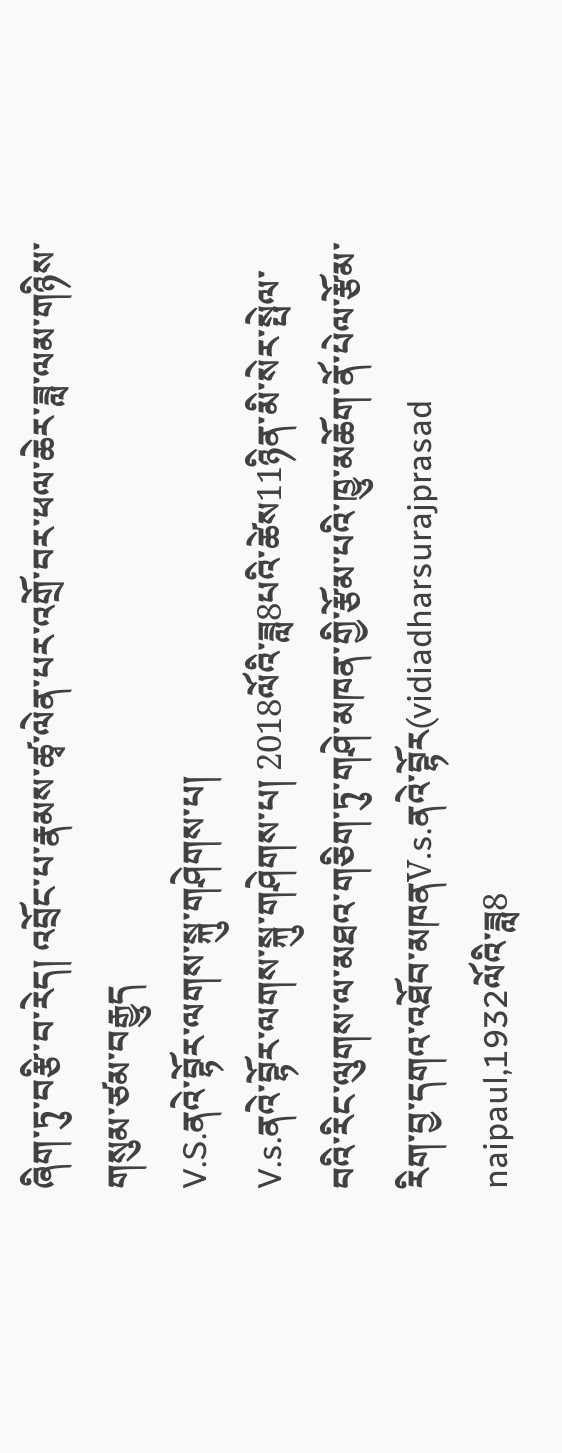ཞིག་ཏུ་བརྩི་བ་རེད། འབྲོང་པ་རྣམས་ཚྭ་ལེན་པར་འགྲོ་བར་ཕལ་ཆེར་ཟླ་ལམ་གཉིས་གསུམ་ཙམ་བརྒྱུད
V.S.ནའེ་བྷོར་ལགས་སྐུ་གཤེགས་པ།
V.s.ནའེ་བྷོར་ལགས་སྐུ་གཤེགས་པ། 2018ལོའི་ཟླ8པའི་ཚེས11ཉིན་མི་སེར་སྤེལ་བའི་རིང་ལུགས་ལ་མཐའ་གཅིག་ཏུ་གཤེ་མཁན་གྱི་རྩོམ་པའི་ཁྱུ་མཆོག་ནོ་པེལ་རྩོམ་རིག་བྱ་དགའ་འཐོབ་མཁནV.s.ནའེ་བྷོར(vidiadharsurajprasad naipaul,1932ལོའི་ཟླ8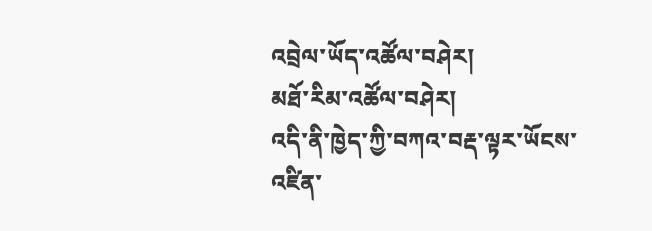འབྲེལ་ཡོད་འཚོལ་བཤེར།
མཐོ་རིམ་འཚོལ་བཤེར།
འདི་ནི་ཁྱེད་ཀྱི་བཀའ་བརྡ་ལྟར་ཡོངས་འཛིན་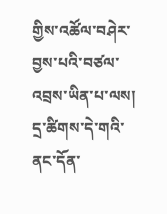གྱིས་འཚོལ་བཤེར་བྱས་པའི་བཙལ་འབྲས་ཡིན་པ་ལས། དྲ་ཚིགས་དེ་གའི་ནང་དོན་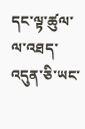དང་ལྟ་ཚུལ་ལ་འཐད་འདུན་ཅི་ཡང་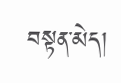བསྟན་མེད།